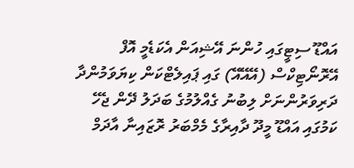އައްޑޫ ސިޓީގައި ހުންނަ އޭޝިއަން އެކަޑެމީ އޮފް އޭރޮނޯޓިކްސް (އޭއޭއޭ) ގައި ޕައިލެޓްކަން ކިޔަވަމުންދާ ދަރިވަރުންނަށް ލިބުނު ގެއްލުމުގެ ބަދަލު ދޭން ޖެހޭ ކަމުގައި އައްޑޫ މީދޫ ދާއިރާގެ މެމްބަރު ރޮޒައިނާ އާދަމް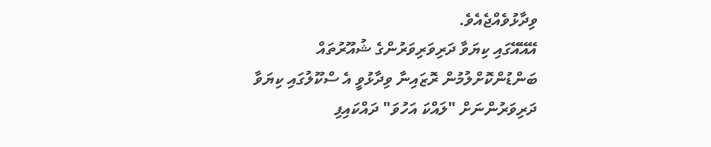ވިދާޅުވެއްޖެއެވެ.
އޭއޭއޭގައި ކިޔަވާ ދަރިވަރިވަރުންގެ ޝުއޫރުތައް ބަންޑުންކޮށްލުމުން ރޮޒައިނާ ވިދާޅުވީ އެ ސްކޫލުގައި ކިޔަވާ ދަރިވަރުންނަށް "ލައްކަ އަހުވަ" ދައްކައިފި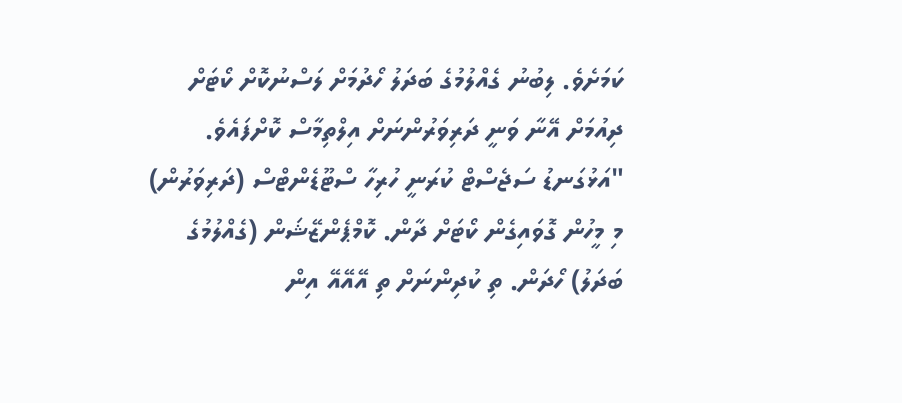ކަމަށެވެ. ލިބުނު ގެއްލުމުގެ ބަދަލު ހޯދުމަށް ލަސްނުކޮށް ކޯޓަށް ދިއުމަށް އޭނާ ވަނީ ދަރިވަރުންނަށް އިލްތިމާސް ކޮށްފައެވެ.
"އަޅުގަނޑު ސަޖެސްޓް ކުރަނީ ހުރިހާ ސްޓޫޑެންޓްސް (ދަރިވަރުން) މި މީހުން ގޮވައިގެން ކޯޓަށް ދާން. ކޮމްޕެންޒޭޝަން (ގެއްލުމުގެ ބަދަލު) ހޯދަން. ތި ކުދިންނަށް ތި އޭއޭއޭ އިން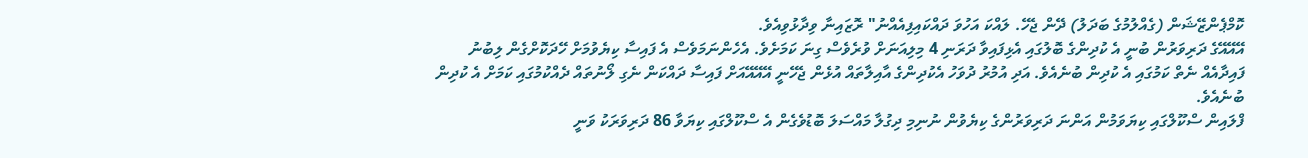ކޮމްޕެންޒޭޝަން (ގެއްލުމުގެ ބަދަލު) ދޭން ޖެހޭ. ލައްކަ އަހުވަ ދައްކައިފިއެއްނު" ރޮޒައިނާ ވިދާޅުވިއެވެ.
އޭއޭއޭގެ ދަރިވަރުން ބުނީ އެ ކުދިންގެ ބޮލުގައި އެޅިފައިވާ ދަރަނި 4 މިލިއަނަށް ވުރެވެސް ގިނަ ކަމަށެވެ. އެހެންނަމަވެސް އެ ފައިސާ ކިޔެވުމަށް ހޭދަކޮށްގެން ލިބުނު ފައިދާއެއް ނެތް ކަމުގައި އެ ކުދިން ބުނެއެވެ. އަދި އުމުރު ދުވަހު އެކުދިންގެ އާއިލާތައް އުޅެން ޖެހޭނީ އޭއޭއޭއަށް ފައިސާ ދައްކަން ނެގި ލޯނުތައް ދެއްކުމުގައި ކަމަށް އެ ކުދިން ބުނެއެވެ.
ފްލައިން ސްކޫލްގައި ކިޔަވަމުން އަންނަ ދަރިވަރުންގެ ކިޔެވުން ނުނިމި ދިގުލާ މައްސަލަ ބޮޑުވެގެން އެ ސްކޫލްގައި ކިޔަވާ 86 ދަރިވަރަކު ވަނީ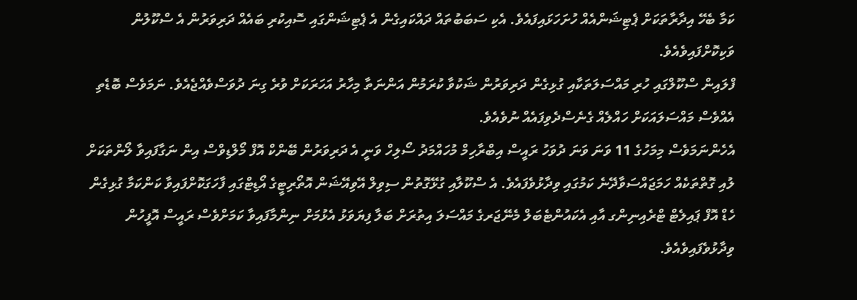ކަމާ ބެހޭ އިދާރާތަކަށް ޕެޓިޝަންއެއް ހުށަހަޅައިފައެވެ. އެކި ސަބަބުތައް ދައްކައިގެން އެ ޕެޓިޝަންގައި ސޮއިކުރި ބައެއް ދަރިވަރުން އެ ސްކޫލުން ވަކިކޮށްފައިވެއެވެ.
ފްލައިން ސްކޫލްގައި ހުރި މައްސަލަތަކާއި ގުޅިގެން ދަރިވަރުން ޝަކުވާ ކުރަމުން އަންނަތާ މިހާރު އަހަރަކަށް ވުރެ ގިނަ ދުވަސްވެއްޖެއެވެ. ނަމަވެސް ބޮޑެތި އެއްވެސް މައްސަލައަކަށް ހައްލެއް ގެނެސްދެވިފައެއް ނުވެއެވެ.
އެހެންނަމަވެސް މިމަހުގެ 11 ވަނަ ވަނަ ދުވަހު ރައީސް އިބްރާހިމް މުހައްމަދު ސޯލިހް ވަނީ އެ ދަރިވަރުން ބޭންކް އޮފް މޯލްޑިވްސް އިން ނަގާފައިވާ ލޯންތަކަށް ލުއި ގޮތްތަކެއް ހަމަޖައްސަވާދޭނެ ކަމުގައި ވިދާޅުވެފައެވެ. އެ ސްކޫލާއި ގުޅޭގޮތުން ސިވިލް އޭވިއޭޝަން އޮތޯރިޓީގެ އޯޑިޓްގައި ފާހަގަކޮށްފައިވާ ކަންކަމާ ގުޅިގެން ހެޑް އޮފް ޕައިލެޓް ޓްރެއިނިންގ އާއި އެކައުންޓެބަލް މެނޭޖަރގެ މައްސަލަ އިތުރަށް ބަލާ ފިޔަވަޅު އެޅުމަށް ނިންމާފައިވާ ކަމަށްވެސް ރައީސް އޮފީހުން ވިދާޅުވެފައިވެއެވެ.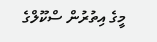މީގެ އިތުރުން ސްކޫލްގެ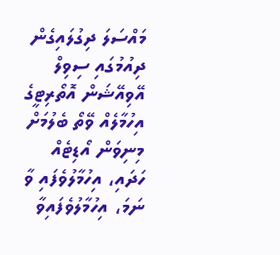މައްސަލަ ދިގުލައިގެން ދިއުމުގައި ސިވިލް އޭވިއޭޝަން އޮތޯރިޓީގެ އިހުމާލެއް ވޭތޯ ބެލުމަށް މިނިވަން އޯޑިޓެއް ހަދައި، އިހުމާލުވެފައި ވާ ނަމަ، އިހުމާލުވެފައިވާ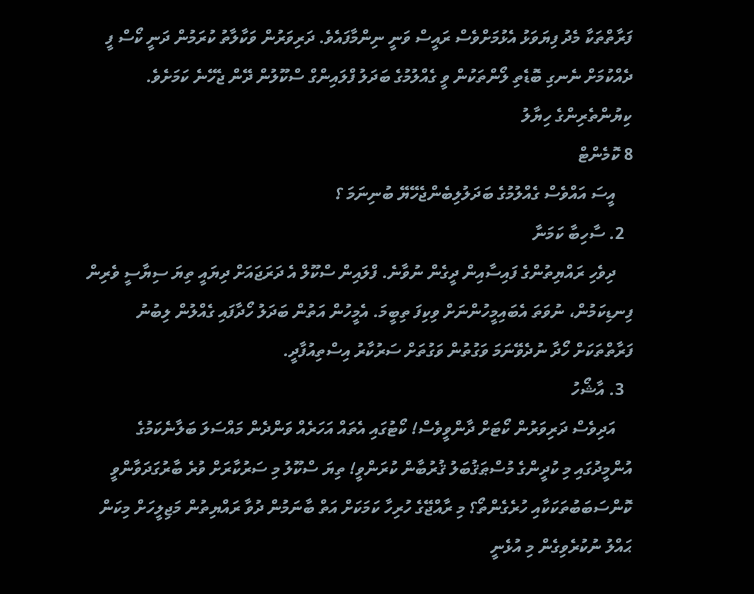ފަރާތްތަކާ މެދު ފިޔަވަޅު އެޅުމަށްވެސް ރައީސް ވަނީ ނިންމާފައެވެ. ދަރިވަރުން ވަކާލާތު ކުރަމުން ދަނީ ކޯސް ފީ ދެއްކުމަށް ނެނގި ބޮޑެތި ލޯންތަކުން ވީ ގެއްލުމުގެ ބަދަލު ފްލައިންގް ސްކޫލުން ދޭން ޖެހޭނެ ކަމަށެވެ.
ކިޔުންތެރިންގެ ހިޔާލު
8 ކޮމެންޓް
    އީސަ އައްވެސް ގެއްލުމުގެ ބަދަލުލިބެންޖެހޭޔޭ ބުނިނަމަ ؟
  2. ސާހިބާ ކަމަނާ
    ދިވެހި ރައްޔިތުންގެ ފައިސާއިން ދީގެން ނުވާނެ. ފްލައިން ސްކޫލް އެ ދަރަޖައަށް ދިޔައީ ތިޔަ ސިޔާސީ ވެރިން ފިނޑިކަމުން، ނުވަތަ އެބައިމީހުންނަށް ވިކިފަ ތިބީމަ. އެމީހުން އަތުން ބަދަލު ހޯދާފައި ގެއްލުން ލިބުނު ފަރާތްތަކަށް ހޯދާ ނުދެވޭނަމަ ވަގުތުން ވަގުތަށް ސަރުކާރު އިސްތިއުފާދީ.
  3. އާޝޯހު
    އަދިވެސް ދަރިވަރުން ކޯޓަށް ދާންވީވެސް! ކޯޓުގައި އެތައް އަހަރެއް ވަންދެން މައްސަލަ ބަލާނެކަމުގެ އުންމީދުގައި މި ކުދީންގެ މުސްޠަޤުބަލު ޤުރުބާން ކުރަންވީ! ތިޔަ ސްކޫލު މި ސަރުކާރަށް ވުރެ ބާރުގަދަވާންވީ ކޮންސަބަބުތަކަކާއި ހުރެގެންތޯ؟ މި ރާއްޖޭގެ ހުރިހާ ކަމަކަށް އަތް ބާނަމުން ދުވާ ރައްޔިތުން މަޖިލީހަށް މިކަން ޙައްލު ނުކުރެވިގެން މި އުޅެނީ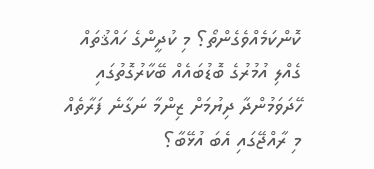ކޮންކަމެއްވެގެންތޯ؟ މި ކުދީންގެ ހައްޤުތައް ގެއްލި އުމުރުގެ ބޮޑުބައެއް ބޭކާރުގޮތުގައި ހޭދަވަމުންދާ ދިޔުމަށް ޒިންމާ ނަގާނެ ފަރާތެއް މި ރާއްޖޭގައި އެބަ އުޅޭބާ؟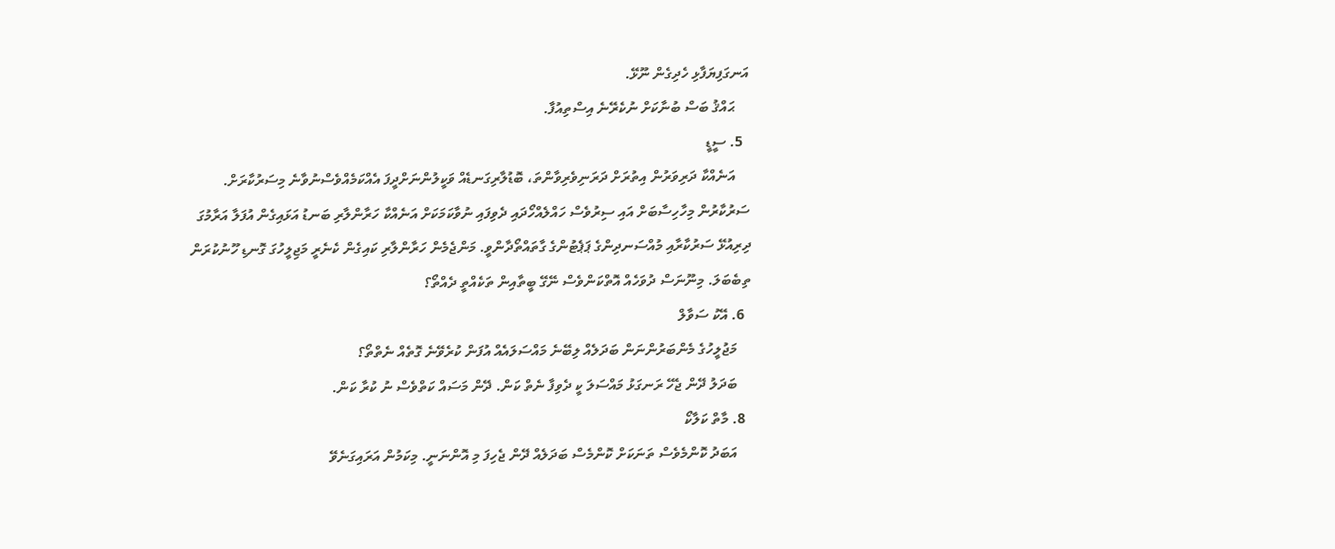އަނގަފިޔަފާޅި ހެދިގެން ނޫޅޭ.
    ޙައްޤު ބަސް ބުނާކަށް ނުކެރޭނެ އިސްތިއުފާ.
  5. ސީޑީ
    އަނެއްކާ ދަރިވަރުން އިތުރަށް ދަރަނިވެރިވާންތަ، ބޮޑުލާރިގަނޑެއް ވަކީލުންނަށްދީފަ އެއްކަމެއްވެސްނުވާނެ މިސަރުކާރަށް. ސަރުކާރުން މިހާހިސާބަށް އައި ސިރުވެސް ހައްލެއްހޯދައި ދެވިފައި ނުވާކަމަކަށް އަނެއްކާ ހަރާންލާރި ބަނޑު އަޅައިގެން އުފަލާ އަރާމުގަ ދިރިއުޅޭ ސަރުކާރާއި މުއްސަނދިންގެ ޕަޕެޓުންގެ ގާތައްތޯދާންވީ. މަންޖެމެން ހަރާންލާރި ކައިގެން ކެނެރީ މަޖިލީހުގަ ގޮނޑި ހޫނުކުރަން ތިބެބަލަ. މިނޫނަސް ދުވަހެއް އޮތްކަންވެސް ނޭގޭ ބީތާއިން ތަކެއްތީ ދެއްތޯ؟
  6. އޭކު ސަވާލް
    މަޖުލީހުގެ މެންބަރުންނަން ބަދަލެއް ލިބޭނެ މައްސަލައެއް އުފަން ކުރެވޭނެ ގޮތެއް ނެތްތޯ؟
    ބަދަލު ދޭން ޖެހޭ ރަނގަޅު މައްސަލަ ކީ ދެވިފާ ނެތް ކަން. ދޭން މަސައް ކަތްވެސް ނު ކުރާ ކަން.
  8. މާތް ކަލާކޯ
    އަބަދު ކޮންމެވެސް ތަނަކަށް ކޮންމެސް ބަދަލެއް ދޭން ޖެހިފަ މި އޮންނަނީ. މިކަމުން އަރައިގަނެވޭ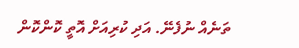ތަނެއް ނުފެނޭ. އަދި ކުރިއަށް އޮތީ ކޮންކޮން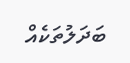ބަދަލުތަކެއް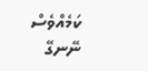ކަމެއްވެސް ނޭނގޭ